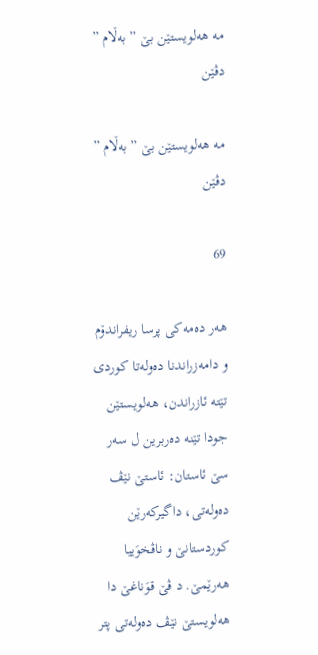مه‌ هه‌لویستێن بێ ” به‌ڵام ” دڤێن

مه‌ هه‌لویستێن بێ ” به‌ڵام ” دڤێن

69

هه‌ر ده‌مه‌كی پرسا ریفراندۆم و دامه‌زراندنا ده‌وله‌تا كوردی تێته‌ ئازراندن، هه‌لویستێن جودا تێنه‌ ده‌ربرین ل سه‌ر سێ ئاستان: ئاستێ نێڤ ده‌وله‌تی، داگیركه‌رێن كوردستانێ و ناڤخوَییا هه‌رێمێ. د ڤێ قوَناغێ دا هه‌لویستێ نێڤ ده‌وله‌تی پتر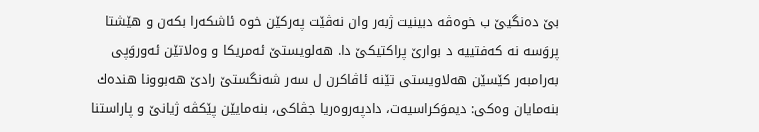بێ ده‌نگیێ ب خوه‌ڤه‌ دبینیت ژبه‌ر وان نه‌ڤێت په‌ركێن خوه‌ ئاشكه‌را بكه‌ن و هێشتا پروَسه‌ نه‌ كه‌فتییه‌ د بوارێ پراكتیكێ دا. هه‌لویستێ ئه‌مریكا و وه‌لاتێن ئه‌وروَپی به‌رامبه‌ر كێسێن هه‌لاویستی تێنه‌ ئاڤاكرن ل سه‌ر شه‌نگستێ رادێ هه‌بوونا هنده‌ك بنه‌مایان وه‌كی: دیموَكراسیه‌ت، دادپه‌روه‌ریا جڤاكی، بنه‌مایێن پێكڤه‌ ژیانێ و پاراستنا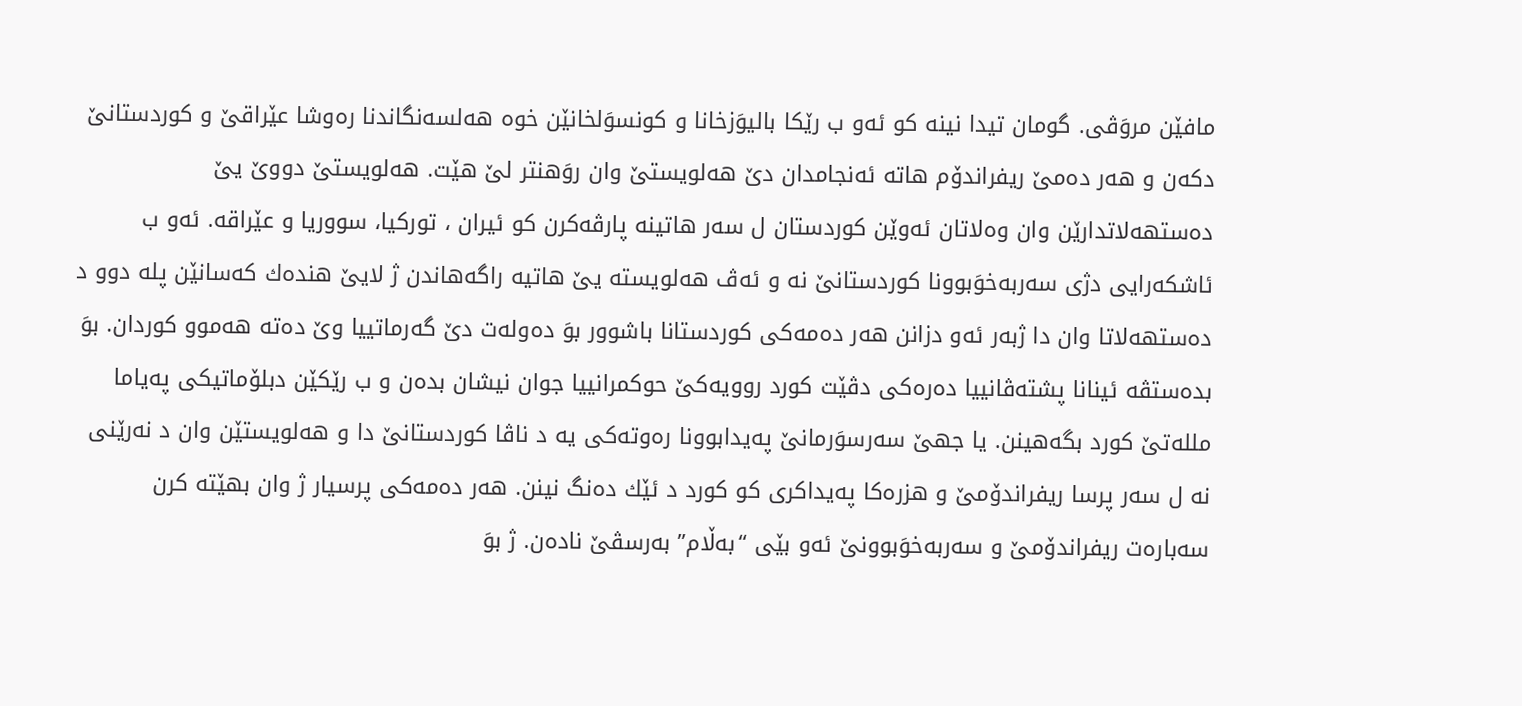مافێن مروَڤی. گومان تیدا نینه‌ كو ئه‌و ب رێكا بالیوَزخانا و كونسوَلخانێن خوه‌ هه‌لسه‌نگاندنا ره‌وشا عێراقێ و كوردستانێ دكه‌ن و هه‌ر ده‌مێ ریفراندۆم هاته‌ ئه‌نجامدان دێ هه‌لویستێ وان روَهنتر لێ هێت. هه‌لویستێ دووێ یێ ده‌ستهه‌لاتدارێن وان وه‌لاتان ئه‌وێن كوردستان ل سه‌ر هاتینه‌ پارڤه‌كرن كو ئیران ، توركیا، سووریا و عێراقه‌. ئه‌و ب ئاشكه‌رایی دژی سه‌ربه‌خوَبوونا كوردستانێ نه‌ و ئه‌ڤ هه‌لویسته‌ یێ هاتیه‌ راگه‌هاندن ژ لایێ هنده‌ك كه‌سانێن پله‌ دوو د ده‌ستهه‌لاتا وان دا ژبه‌ر ئه‌و دزانن هه‌ر ده‌مه‌كی كوردستانا باشوور بوَ ده‌وله‌ت دێ گه‌رماتییا وێ ده‌ته‌ هه‌موو كوردان. بوَ بده‌ستڤه‌ ئینانا پشته‌ڤانییا ده‌ره‌كی دڤێت كورد روویه‌كێ حوكمرانییا جوان نیشان بده‌ن و ب رێكێن دبلۆماتیكی په‌یاما ملله‌تێ كورد بگه‌هینن. یا جهێ سه‌رسوَرمانێ په‌یدابوونا ره‌وته‌كی یه‌ د ناڤا كوردستانێ دا و هه‌لویستێن وان د نه‌رێنی نه‌ ل سه‌ر پرسا ریفراندۆمێ و هزره‌كا په‌یداكری كو كورد د ئێك ده‌نگ نینن. هه‌ر ده‌مه‌كی پرسیار ژ وان بهێته‌ كرن سه‌باره‌ت ریفراندۆمێ و سه‌ربه‌خوَبوونێ ئه‌و بێی “به‌ڵام” به‌رسڤێ ناده‌ن. ژ بوَ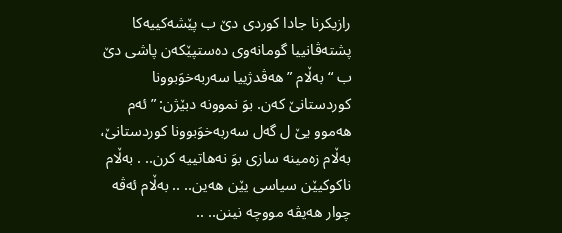رازیكرنا جادا كوردی دێ ب پێشه‌كییه‌كا پشته‌ڤانییا گومانه‌وی ده‌ستپێكه‌ن پاشی دێ ب “به‌ڵام ” هه‌ڤدژییا سه‌ربه‌خوَبوونا كوردستانێ كه‌ن. بوَ نموونه‌ دبێژن: ” ئه‌م هه‌موو یێ ل گه‌ل سه‌ربه‌خوَبوونا كوردستانێ، به‌ڵام زه‌مینه‌ سازی بوَ نه‌هاتییه‌ كرن.. . به‌ڵام ناكوكیێن سیاسی یێن هه‌ین.. .. به‌ڵام ئه‌ڤه‌ چوار هه‌یڤه‌ مووچه‌ نینن.. ..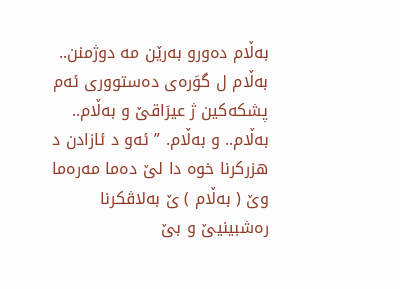به‌ڵام ده‌ورو به‌رێن مه‌ دوژمنن.. به‌ڵام ل گوَره‌ی ده‌ستووری ئه‌م پشكه‌كین ژ عیرَاقێ و به‌ڵام.. به‌ڵام.. و به‌ڵام. ” ئه‌و د ئازادن د هزركرنا خوه‌ دا لێ ده‌ما مه‌ره‌ما وێ ( به‌ڵام ) ێ به‌لاڤكرنا ره‌شبینیێ و بێ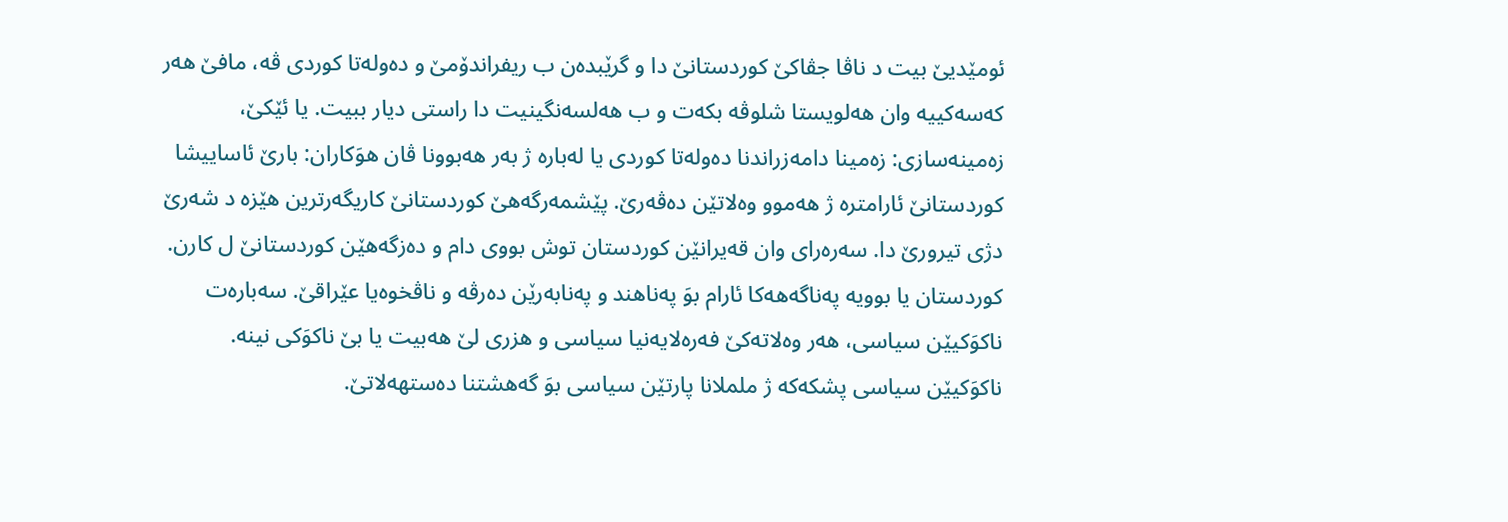ئومێدیێ بیت د ناڤا جڤاكێ كوردستانێ دا و گرێبده‌ن ب ریفراندۆمێ و ده‌وله‌تا كوردی ڤه‌، مافێ هه‌ر كه‌سه‌كییه‌ وان هه‌لویستا شلوڤه‌ بكه‌ت و ب هه‌لسه‌نگینیت دا راستی دیار ببیت. یا ئێكێ، زه‌مینه‌سازی: زه‌مینا دامه‌زراندنا ده‌وله‌تا كوردی یا له‌باره‌ ژ به‌ر هه‌بوونا ڤان هوَكاران: بارێ ئاساییشا كوردستانێ ئارامتره‌ ژ هه‌موو وه‌لاتێن ده‌ڤه‌رێ. پێشمه‌رگه‌هێ كوردستانێ كاریگه‌رترین هێزه‌ د شه‌رێ دژی تیرورێ دا. سه‌ره‌رای وان قه‌یرانێن كوردستان توش بووی دام و ده‌زگه‌هێن كوردستانێ ل كارن. كوردستان یا بوویه‌ په‌ناگه‌هه‌كا ئارام بوَ په‌ناهند و په‌نابه‌رێن ده‌رڤه‌ و ناڤخوه‌یا عێراقێ. سه‌باره‌ت ناكوَكیێن سیاسی، هه‌ر وه‌لاته‌كێ فه‌ره‌لایه‌نیا سیاسی و هزری لێ هه‌بیت یا بێ ناكوَكی نینه‌. ناكوَكیێن سیاسی پشكه‌كه‌ ژ ململانا پارتێن سیاسی بوَ گه‌هشتنا ده‌ستهه‌لاتێ.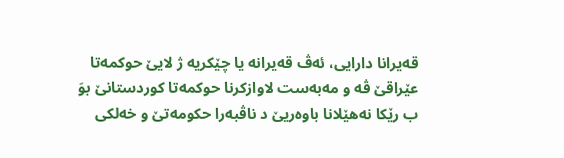قه‌یرانا دارایی، ئه‌ڤ قه‌یرانه‌ یا چێكریه‌ ژ لایێ حوكمه‌تا عێراقێ ڤه‌ و مه‌به‌ست لاوازكرنا حوكمه‌تا كوردستانێ بوَ ب رێكا نه‌هێلانا باوه‌ریێ د ناڤبه‌را حكومه‌تێ و خه‌لكی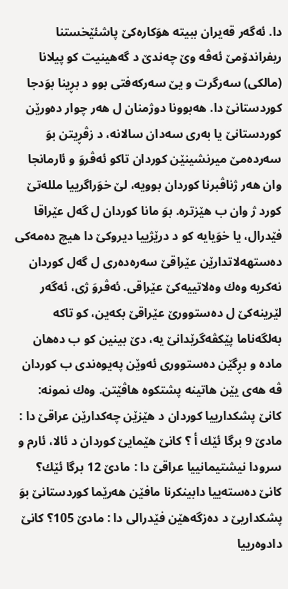دا. ئه‌گه‌ر قه‌یران ببیته‌ هوَكاره‌كێ پاشئێخستنا ریفراندۆمێ ئه‌ڤه‌ وێ چه‌ندێ د گه‌هینیت كو پیلانا (مالكی) سه‌رگرت و یێ سه‌ركه‌فتی بوو د بڕینا بوَدجا كوردستانێ دا. هه‌بوونا دوژمنان ل هه‌ر چوار ده‌ورێن كوردستانێ یا به‌ری سه‌دان سالانه‌، د زڤڕیتن بوَ سه‌رده‌مێ میرنشینێن كوردان تاكو ئه‌ڤروَ و ئارمانجا وان هه‌ر ژناڤبرنا كوردان بوویه‌، لێ خوَراگرییا ملله‌تێ كورد ژ وان ب هێزتره‌. بوَ مانا كوردان ل گه‌ل عێراقا فێدرال، یا خوَیایه‌ كو د درێژییا دیروكێ دا هیچ ده‌مه‌كی ده‌ستهه‌لاتدارێن عێراقێ سه‌ره‌ده‌ری ل گه‌ل كوردان نه‌كریه‌ وه‌ك وه‌لاتییه‌كێ عێراقی. ئه‌ڤروَ ژی، ئه‌گه‌ر لێرینه‌كێ ل ده‌ستوورێ عێراقێ بكه‌ین، كو تاكه‌ به‌لگه‌ناما پێكڤه‌گرێدانێ یه‌، دێ بینین كو ب ده‌هان ماده‌ و بڕگێن ده‌ستووری ئه‌وێن په‌یوه‌ندی ب كوردان ڤه‌ هه‌ی یێن هاتینه‌ پشتكوه هاڤێتن. وه‌ك نمونه‌: كانێ پشكدارییا كوردان د هێزێن چه‌كدارێن عراقێ دا : مادێ 9 برگا ئێك أ ؟ كانێ هێمایێ كوردان د ئالا، ئارم و سرودا نیشتیمانییا عراقێ دا : مادێ 12 برگا ئێك؟ كانێ ده‌سته‌ییا دابینكرنا مافێن هه‌رێما كوردستانێ بوَ پشكداریێ د ده‌زگه‌هێن فێدرالی دا : مادێ 105؟ كانێ دادوه‌رییا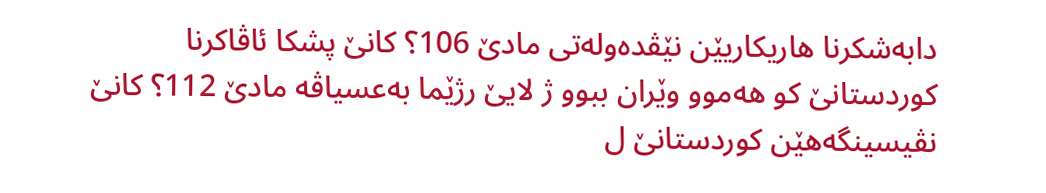دابه‌شكرنا هاریكاریێن نێڤده‌وله‌تی مادێ 106؟ كانێ پشكا ئاڤاكرنا كوردستانێ كو هه‌موو وێران ببوو ژ لایێ رژێما به‌عسیاڤه‌ مادێ 112؟ كانێ نڤیسینگه‌هێن كوردستانێ ل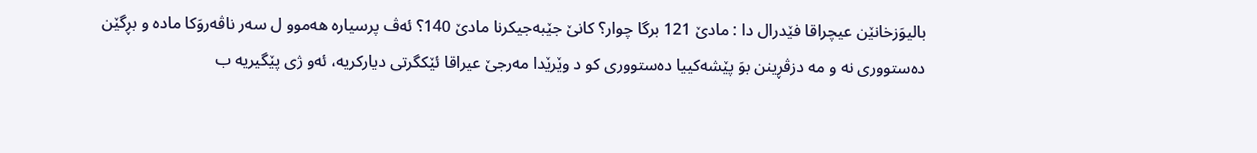بالیوَزخانێن عیچراقا فێدرال دا : مادێ 121 برگا چوار؟ كانێ جێبه‌جیكرنا مادێ 140؟ ئه‌ڤ پرسیاره‌ هه‌موو ل سه‌ر ناڤه‌روَكا ماده‌ و بڕگێن ده‌ستووری نه‌ و مه‌ دزڤڕینن بوَ پێشه‌كییا ده‌ستووری كو د وێرێدا مه‌رجێ عیراقا ئێكگرتی دیاركریه‌، ئه‌و ژی پێگیریه‌ ب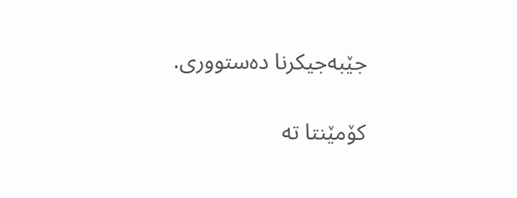جێبه‌جیكرنا ده‌ستووری.

کۆمێنتا تە